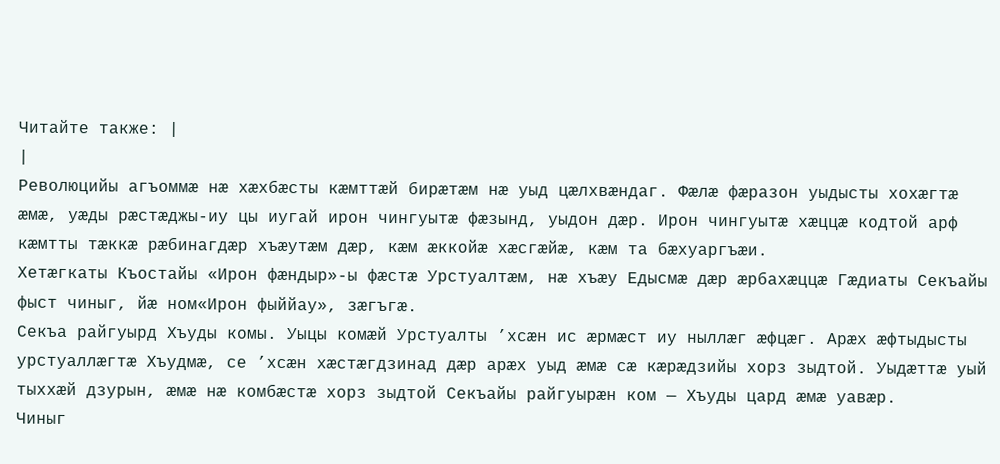Читайте также: |
|
Революцийы агъоммæ нæ хæхбæсты кæмттæй бирæтæм нæ уыд цæлхвæндаг. Фæлæ фæразон уыдысты хохæгтæ æмæ, уæды рæстæджы-иу цы иугай ирон чингуытæ фæзынд, уыдон дæр. Ирон чингуытæ хæццæ кодтой арф кæмтты тæккæ рæбинагдæр хъæутæм дæр, кæм æккойæ хæсгæйæ, кæм та бæхуаргъæи.
Хетæгкаты Къостайы «Ирон фæндыр»-ы фæстæ Урстуалтæм, нæ хъæу Едысмæ дæр æрбахæццæ Гæдиаты Секъайы фыст чиныг, йæ ном«Ирон фыййау», зæгъгæ.
Секъа райгуырд Хъуды комы. Уыцы комæй Урстуалты ’хсæн ис æрмæст иу ныллæг æфцæг. Арæх æфтыдысты урстуаллæгтæ Хъудмæ, се ’хсæн хæстæгдзинад дæр арæх уыд æмæ сæ кæрæдзийы хорз зыдтой. Уыдæттæ уый тыххæй дзурын, æмæ нæ комбæстæ хорз зыдтой Секъайы райгуырæн ком — Хъуды цард æмæ уавæр.
Чиныг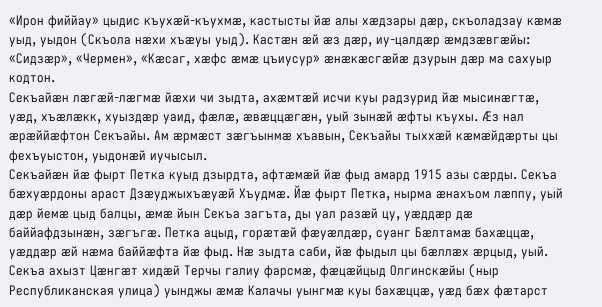«Ирон фиййау» цыдис къухæй-къухмæ, кастысты йæ алы хæдзары дæр, скъоладзау кæмæ уыд, уыдон (Скъола нæхи хъæуы уыд). Кастæн æй æз дæр, иу-цалдæр æмдзæвгæйы: «Сидзæр», «Чермен», «Кæсаг, хæфс æмæ цъиусур» æнæкæсгæйæ дзурын дæр ма сахуыр кодтон.
Секъайæн лæгæй-лæгмæ йæхи чи зыдта, ахæмтæй исчи куы радзурид йæ мысинæгтæ, уæд, хъæлæкк, хуыздæр уаид, фæлæ, æвæццæгæн, уый зынæй æфты къухы. Æз нал æрæййæфтон Секъайы. Ам æрмæст зæгъынмæ хъавын, Секъайы тыххæй кæмæйдæрты цы фехъуыстон, уыдонæй иучысыл.
Секъайæн йæ фырт Петка куыд дзырдта, афтæмæй йæ фыд амард 1915 азы сæрды. Секъа бæхуæрдоны араст Дзæуджыхъæуæй Хъудмæ. Йæ фырт Петка, нырма æнахъом лæппу, уый дæр йемæ цыд балцы, æмæ йын Секъа загъта, ды уал разæй цу, уæддæр дæ баййафдзынæн, зæгъгæ. Петка ацыд, горæтæй фæуæлдæр, суанг Бæлтамæ бахæццæ, уæддæр æй нæма баййæфта йæ фыд. Нæ зыдта саби, йæ фыдыл цы бæллæх æрцыд, уый. Секъа ахызт Цæнгæт хидæй Терчы галиу фарсмæ, фæцæйцыд Олгинскæйы (ныр Республиканская улица) уынджы æмæ Калачы уынгмæ куы бахæццæ, уæд бæх фæтарст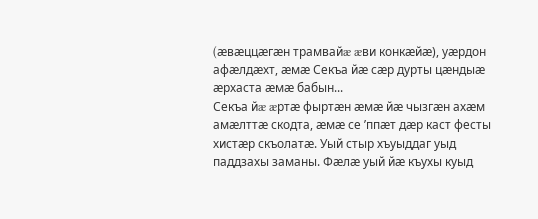(æвæццæгæн трамвайæ æви конкæйæ), уæрдон афæлдæхт, æмæ Секъа йæ сæр дурты цæндыæ æрхаста æмæ бабын...
Секъа йæ æртæ фыртæн æмæ йæ чызгæн ахæм амæлттæ скодта, æмæ се ’ппæт дæр каст фесты хистæр скъолатæ. Уый стыр хъуыддаг уыд паддзахы заманы. Фæлæ уый йæ къухы куыд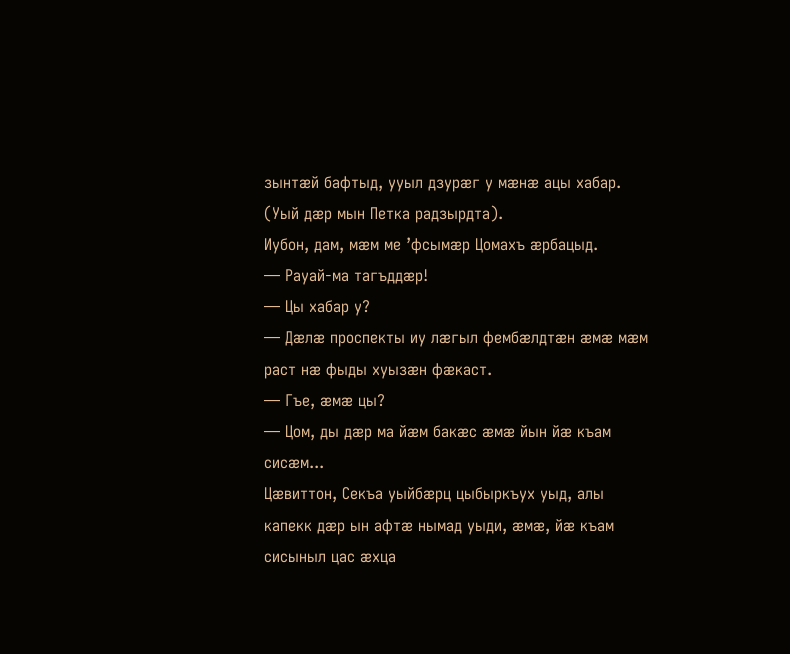зынтæй бафтыд, ууыл дзурæг у мæнæ ацы хабар. (Уый дæр мын Петка радзырдта).
Иубон, дам, мæм ме ’фсымæр Цомахъ æрбацыд.
— Рауай-ма тагъддæр!
— Цы хабар у?
— Дæлæ проспекты иу лæгыл фембæлдтæн æмæ мæм раст нæ фыды хуызæн фæкаст.
— Гъе, æмæ цы?
— Цом, ды дæр ма йæм бакæс æмæ йын йæ къам сисæм...
Цæвиттон, Секъа уыйбæрц цыбыркъух уыд, алы капекк дæр ын афтæ нымад уыди, æмæ, йæ къам сисыныл цас æхца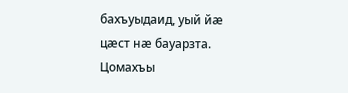бахъуыдаид, уый йæ цæст нæ бауарзта. Цомахъы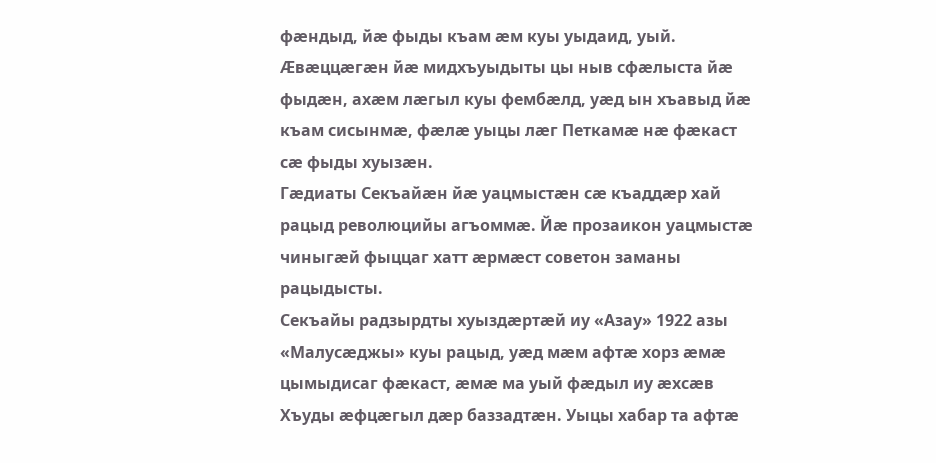фæндыд, йæ фыды къам æм куы уыдаид, уый. Æвæццæгæн йæ мидхъуыдыты цы ныв сфæлыста йæ фыдæн, ахæм лæгыл куы фембæлд, уæд ын хъавыд йæ къам сисынмæ, фæлæ уыцы лæг Петкамæ нæ фæкаст сæ фыды хуызæн.
Гæдиаты Секъайæн йæ уацмыстæн сæ къаддæр хай рацыд революцийы агъоммæ. Йæ прозаикон уацмыстæ чиныгæй фыццаг хатт æрмæст советон заманы рацыдысты.
Секъайы радзырдты хуыздæртæй иу «Азау» 1922 азы «Малусæджы» куы рацыд, уæд мæм афтæ хорз æмæ цымыдисаг фæкаст, æмæ ма уый фæдыл иу æхсæв Хъуды æфцæгыл дæр баззадтæн. Уыцы хабар та афтæ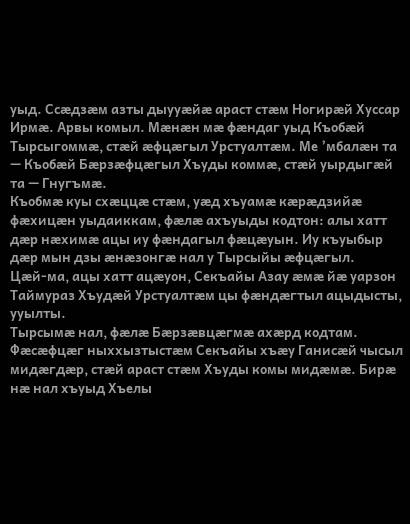уыд. Ссæдзæм азты дыууæйæ араст стæм Ногирæй Хуссар Ирмæ. Арвы комыл. Мæнæн мæ фæндаг уыд Къобæй Тырсыгоммæ, стæй æфцæгыл Урстуалтæм. Ме ’мбалæн та — Къобæй Бæрзæфцæгыл Хъуды коммæ, стæй уырдыгæй та — Гнугъмæ.
Къобмæ куы схæццæ стæм, уæд хъуамæ кæрæдзийæ фæхицæн уыдаиккам, фæлæ ахъуыды кодтон: алы хатт дæр нæхимæ ацы иу фæндагыл фæцæуын. Иу къуыбыр дæр мын дзы æнæзонгæ нал у Тырсыйы æфцæгыл.
Цæй-ма, ацы хатт ацæуон, Секъайы Азау æмæ йæ уарзон Таймураз Хъудæй Урстуалтæм цы фæндæгтыл ацыдысты, ууылты.
Тырсымæ нал, фæлæ Бæрзæвцæгмæ ахæрд кодтам.
Фæсæфцæг ныххызтыстæм Секъайы хъæу Ганисæй чысыл мидæгдæр, стæй араст стæм Хъуды комы мидæмæ. Бирæ нæ нал хъуыд Хъелы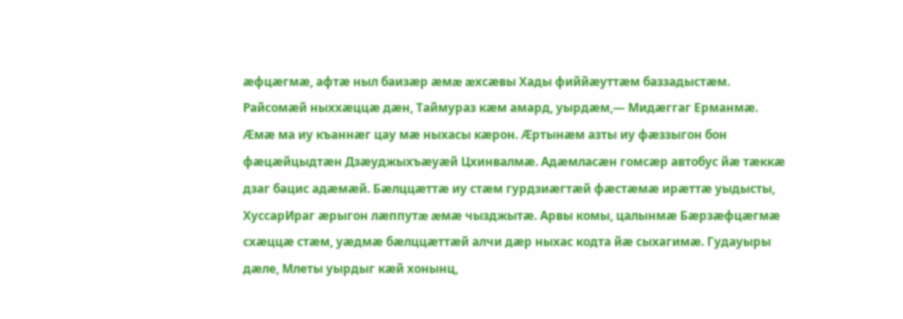æфцæгмæ, афтæ ныл баизæр æмæ æхсæвы Хады фиййæуттæм баззадыстæм. Райсомæй ныххæццæ дæн, Таймураз кæм амард, уырдæм,— Мидæггаг Ерманмæ.
Æмæ ма иу къаннæг цау мæ ныхасы кæрон. Æртынæм азты иу фæззыгон бон фæцæйцыдтæн Дзæуджыхъæуæй Цхинвалмæ. Адæмласæн гомсæр автобус йæ тæккæ дзаг бацис адæмæй. Бæлццæттæ иу стæм гурдзиæгтæй фæстæмæ ирæттæ уыдысты, ХуссарИраг æрыгон лæппутæ æмæ чызджытæ. Арвы комы, цалынмæ Бæрзæфцæгмæ схæццæ стæм, уæдмæ бæлццæттæй алчи дæр ныхас кодта йæ сыхагимæ. Гудауыры дæле, Млеты уырдыг кæй хонынц,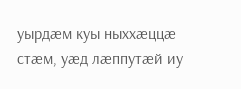уырдæм куы ныххæццæ стæм, уæд лæппутæй иу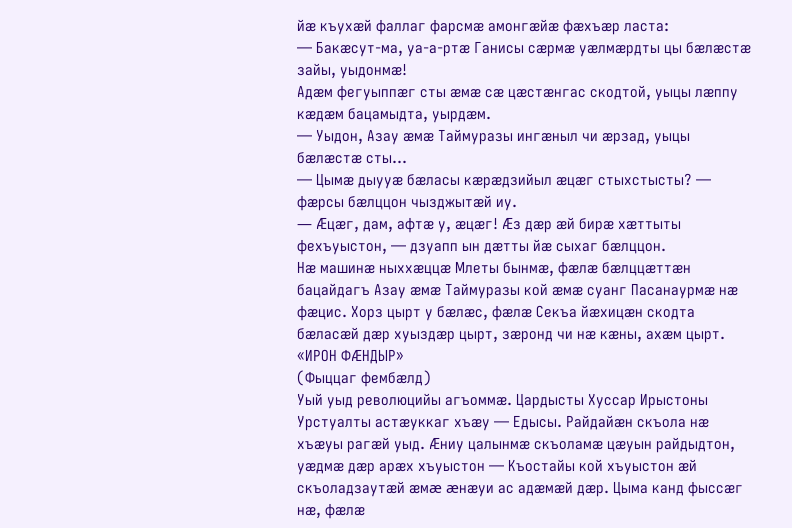йæ къухæй фаллаг фарсмæ амонгæйæ фæхъæр ласта:
— Бакæсут-ма, уа-а-ртæ Ганисы сæрмæ уæлмæрдты цы бæлæстæ зайы, уыдонмæ!
Адæм фегуыппæг сты æмæ сæ цæстæнгас скодтой, уыцы лæппу кæдæм бацамыдта, уырдæм.
— Уыдон, Азау æмæ Таймуразы ингæныл чи æрзад, уыцы бæлæстæ сты...
— Цымæ дыууæ бæласы кæрæдзийыл æцæг стыхстысты? — фæрсы бæлццон чызджытæй иу.
— Æцæг, дам, афтæ у, æцæг! Æз дæр æй бирæ хæттыты фехъуыстон, — дзуапп ын дæтты йæ сыхаг бæлццон.
Нæ машинæ ныххæццæ Млеты бынмæ, фæлæ бæлццæттæн бацайдагъ Азау æмæ Таймуразы кой æмæ суанг Пасанаурмæ нæ фæцис. Хорз цырт у бæлæс, фæлæ Секъа йæхицæн скодта бæласæй дæр хуыздæр цырт, зæронд чи нæ кæны, ахæм цырт.
«ИРОН ФÆНДЫР»
(Фыццаг фембæлд)
Уый уыд революцийы агъоммæ. Цардысты Хуссар Ирыстоны Урстуалты астæуккаг хъæу — Едысы. Райдайæн скъола нæ хъæуы рагæй уыд. Æниу цалынмæ скъоламæ цæуын райдыдтон, уæдмæ дæр арæх хъуыстон — Къостайы кой хъуыстон æй скъоладзаутæй æмæ æнæуи ас адæмæй дæр. Цыма канд фыссæг нæ, фæлæ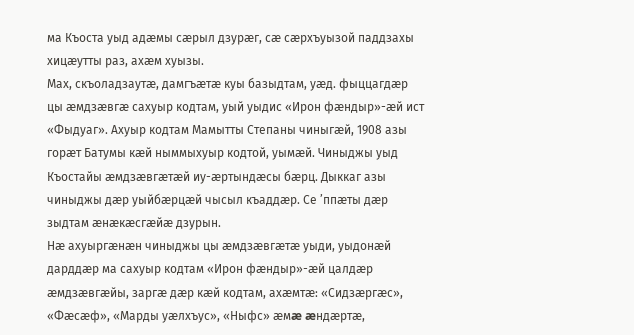ма Къоста уыд адæмы сæрыл дзурæг, сæ сæрхъуызой паддзахы хицæутты раз, ахæм хуызы.
Мах, скъоладзаутæ, дамгъæтæ куы базыдтам, уæд. фыццагдæр цы æмдзæвгæ сахуыр кодтам, уый уыдис «Ирон фæндыр»-æй ист «Фыдуаг». Ахуыр кодтам Мамытты Степаны чиныгæй, 1908 азы горæт Батумы кæй ныммыхуыр кодтой, уымæй. Чиныджы уыд Къостайы æмдзæвгæтæй иу-æртындæсы бæрц. Дыккаг азы чиныджы дæр уыйбæрцæй чысыл къаддæр. Се ’ппæты дæр зыдтам æнæкæсгæйæ дзурын.
Нæ ахуыргæнæн чиныджы цы æмдзæвгæтæ уыди, уыдонæй дарддæр ма сахуыр кодтам «Ирон фæндыр»-æй цалдæр æмдзæвгæйы, заргæ дæр кæй кодтам, ахæмтæ: «Сидзæргæс», «Фæсæф», «Марды уæлхъус», «Ныфс» æмæ æндæртæ,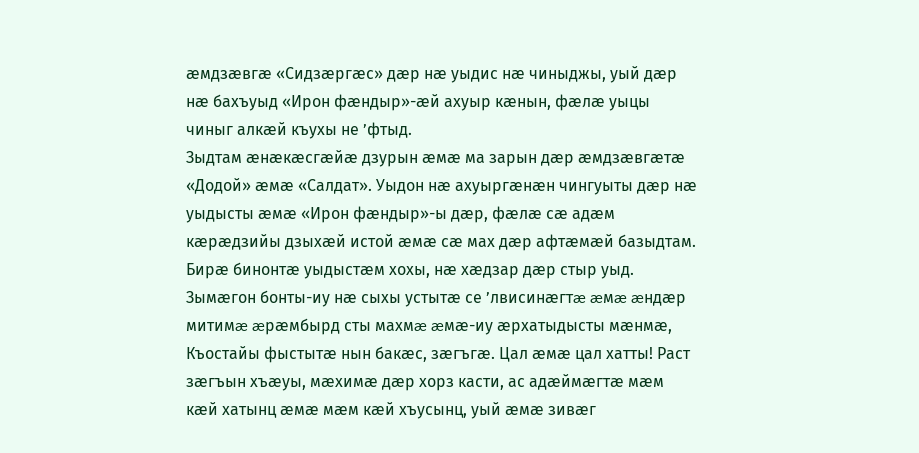æмдзæвгæ «Сидзæргæс» дæр нæ уыдис нæ чиныджы, уый дæр нæ бахъуыд «Ирон фæндыр»-æй ахуыр кæнын, фæлæ уыцы чиныг алкæй къухы не ’фтыд.
Зыдтам æнæкæсгæйæ дзурын æмæ ма зарын дæр æмдзæвгæтæ «Додой» æмæ «Салдат». Уыдон нæ ахуыргæнæн чингуыты дæр нæ уыдысты æмæ «Ирон фæндыр»-ы дæр, фæлæ сæ адæм кæрæдзийы дзыхæй истой æмæ сæ мах дæр афтæмæй базыдтам.
Бирæ бинонтæ уыдыстæм хохы, нæ хæдзар дæр стыр уыд. Зымæгон бонты-иу нæ сыхы устытæ се ’лвисинæгтæ æмæ æндæр митимæ æрæмбырд сты махмæ æмæ-иу æрхатыдысты мæнмæ, Къостайы фыстытæ нын бакæс, зæгъгæ. Цал æмæ цал хатты! Раст зæгъын хъæуы, мæхимæ дæр хорз касти, ас адæймæгтæ мæм кæй хатынц æмæ мæм кæй хъусынц, уый æмæ зивæг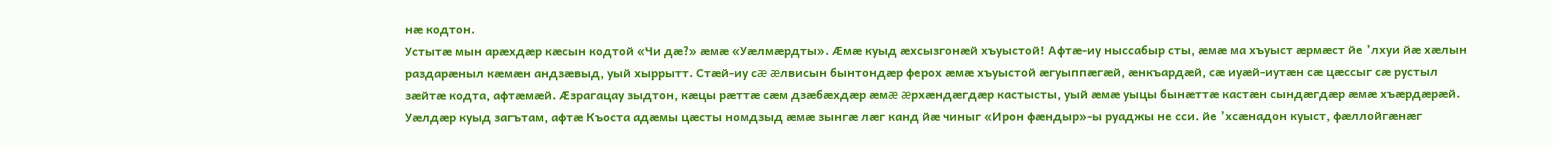нæ кодтон.
Устытæ мын арæхдæр кæсын кодтой «Чи дæ?» æмæ «Уæлмæрдты». Æмæ куыд æхсызгонæй хъуыстой! Афтæ-иу ныссабыр сты, æмæ ма хъуыст æрмæст йе ’лхуи йæ хæлын раздарæныл кæмæн андзæвыд, уый хыррытт. Стæй-иу сæ æлвисын бынтондæр ферох æмæ хъуыстой æгуыппæгæй, æнкъардæй, сæ иуæй-иутæн сæ цæссыг сæ рустыл зæйтæ кодта, афтæмæй. Æзрагацау зыдтон, кæцы рæттæ сæм дзæбæхдæр æмæ æрхæндæгдæр кастысты, уый æмæ уыцы бынæттæ кастæн сындæгдæр æмæ хъæрдæрæй.
Уæлдæр куыд загътам, афтæ Къоста адæмы цæсты номдзыд æмæ зынгæ лæг канд йæ чиныг «Ирон фæндыр»-ы руаджы не сси. йе ’хсæнадон куыст, фæллойгæнæг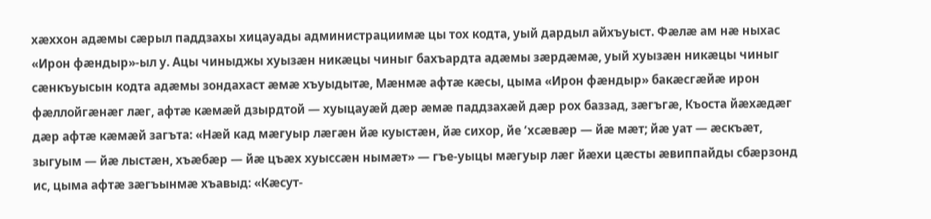хæххон адæмы сæрыл паддзахы хицауады администрациимæ цы тох кодта, уый дардыл айхъуыст. Фæлæ ам нæ ныхас «Ирон фæндыр»-ыл у. Ацы чиныджы хуызæн никæцы чиныг бахъардта адæмы зæрдæмæ, уый хуызæн никæцы чиныг сæнкъуысын кодта адæмы зондахаст æмæ хъуыдытæ, Мæнмæ афтæ кæсы, цыма «Ирон фæндыр» бакæсгæйæ ирон фæллойгæнæг лæг, афтæ кæмæй дзырдтой — хуыцауæй дæр æмæ паддзахæй дæр рох баззад, зæгъгæ, Къоста йæхæдæг дæр афтæ кæмæй загъта: «Нæй кад мæгуыр лæгæн йæ куыстæн, йæ сихор, йе ’хсæвæр — йæ мæт; йæ уат — æскъæт, зыгуым — йæ лыстæн, хъæбæр — йæ цъæх хуыссæн нымæт» — гъе-уыцы мæгуыр лæг йæхи цæсты æвиппайды сбæрзонд ис, цыма афтæ зæгъынмæ хъавыд: «Кæсут-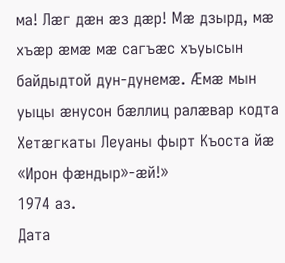ма! Лæг дæн æз дæр! Мæ дзырд, мæ хъæр æмæ мæ сагъæс хъуысын байдыдтой дун-дунемæ. Æмæ мын уыцы æнусон бæллиц ралæвар кодта Хетæгкаты Леуаны фырт Къоста йæ «Ирон фæндыр»-æй!»
1974 аз.
Дата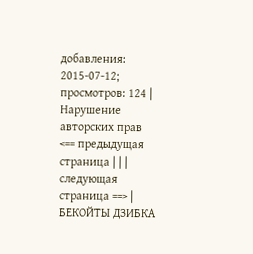добавления: 2015-07-12; просмотров: 124 | Нарушение авторских прав
<== предыдущая страница | | | следующая страница ==> |
БЕКОЙТЫ ДЗИБКА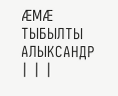ÆМÆ ТЫБЫЛТЫ АЛЫКСАНДР | | |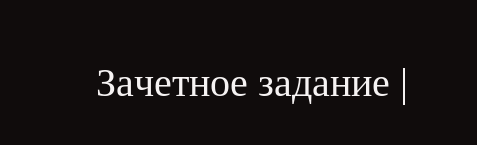Зачетное задание |